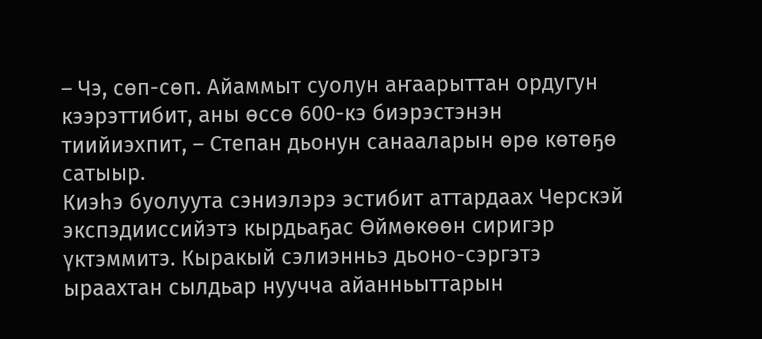– Чэ, сөп-сөп. Айаммыт суолун аҥаарыттан ордугун кээрэттибит, аны өссө 600-кэ биэрэстэнэн тиийиэхпит, – Степан дьонун санааларын өрө көтөҕө сатыыр.
Киэһэ буолуута сэниэлэрэ эстибит аттардаах Черскэй экспэдииссийэтэ кырдьаҕас Өймөкөөн сиригэр үктэммитэ. Кыракый сэлиэнньэ дьоно-сэргэтэ ыраахтан сылдьар нуучча айанньыттарын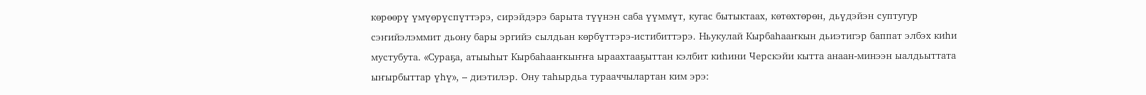көрөөрү үмүөрүспүттэрэ, сирэйдэрэ барыта түүнэн саба үүммүт, кугас бытыктаах, көтөхтөрөн, дьүдэйэн суптугур сэҥийэлэммит дьону бары эргийэ сылдьан көрбүттэрэ-истибиттэрэ. Ньукулай Кырбаһааҥкын дьиэтигэр баппат элбэх киһи мустубута. «Сураҕа, атыыһыт Кырбаһааҥкыҥҥа ыраахтааҕыттан кэлбит киһини Черскэйи кытта анаан-минээн ыалдьыттата ыҥырбыттар үһү», – диэтилэр. Ону таһырдьа турааччылартан ким эрэ: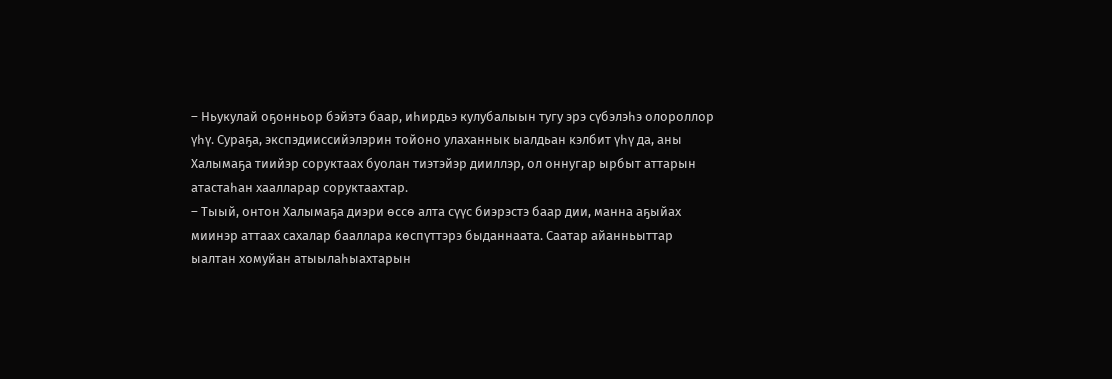– Ньукулай оҕонньор бэйэтэ баар, иһирдьэ кулубалыын тугу эрэ сүбэлэһэ олороллор үһү. Сураҕа, экспэдииссийэлэрин тойоно улаханнык ыалдьан кэлбит үһү да, аны Халымаҕа тиийэр соруктаах буолан тиэтэйэр дииллэр, ол оннугар ырбыт аттарын атастаһан хаалларар соруктаахтар.
– Тыый, онтон Халымаҕа диэри өссө алта сүүс биэрэстэ баар дии, манна аҕыйах миинэр аттаах сахалар бааллара көспүттэрэ быданнаата. Саатар айанньыттар ыалтан хомуйан атыылаһыахтарын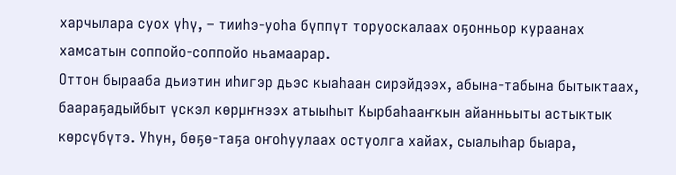харчылара суох үһү, – тииһэ-уоһа бүппүт торуоскалаах оҕонньор кураанах хамсатын соппойо-соппойо ньамаарар.
Оттон бырааба дьиэтин иһигэр дьэс кыаһаан сирэйдээх, абына-табына бытыктаах, баараҕадыйбыт үскэл көрµҥнээх атыыһыт Кырбаһааҥкын айанньыты астыктык көрсүбүтэ. Уһун, бөҕө-таҕа оҥоһуулаах остуолга хайах, сыалыһар быара,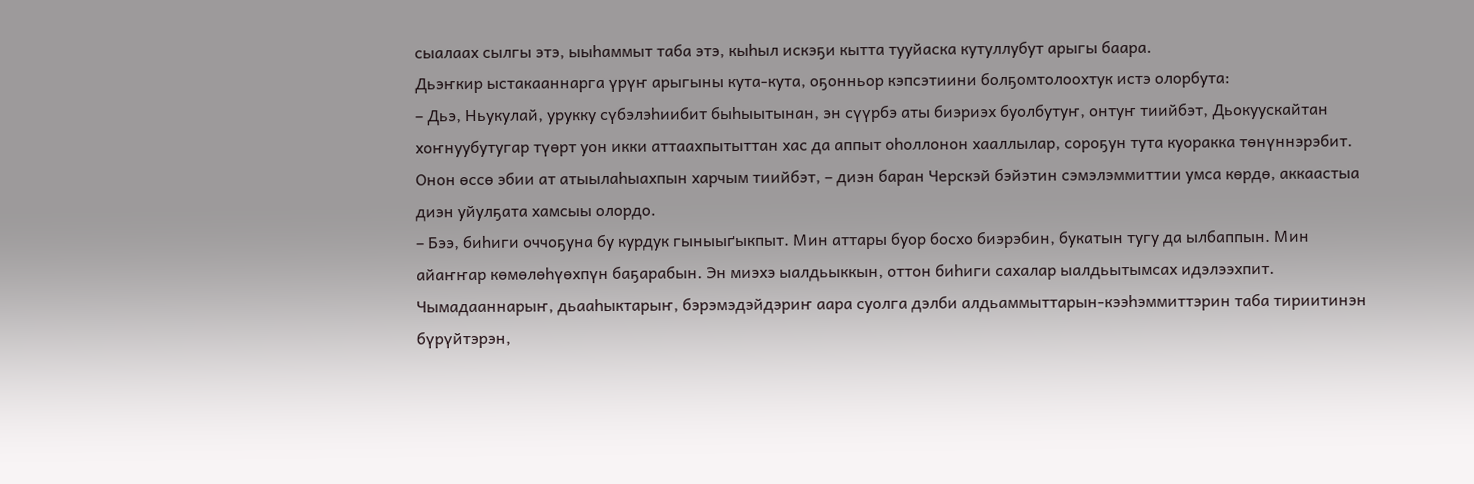сыалаах сылгы этэ, ыыһаммыт таба этэ, кыһыл искэҕи кытта тууйаска кутуллубут арыгы баара.
Дьэҥкир ыстакааннарга үрүҥ арыгыны кута-кута, оҕонньор кэпсэтиини болҕомтолоохтук истэ олорбута:
– Дьэ, Ньукулай, урукку сүбэлэһиибит быһыытынан, эн сүүрбэ аты биэриэх буолбутуҥ, онтуҥ тиийбэт, Дьокуускайтан хоҥнуубутугар түөрт уон икки аттаахпытыттан хас да аппыт оһоллонон хааллылар, сороҕун тута куоракка төнүннэрэбит. Онон өссө эбии ат атыылаһыахпын харчым тиийбэт, – диэн баран Черскэй бэйэтин сэмэлэммиттии умса көрдө, аккаастыа диэн уйулҕата хамсыы олордо.
– Бээ, биһиги оччоҕуна бу курдук гыныыґыкпыт. Мин аттары буор босхо биэрэбин, букатын тугу да ылбаппын. Мин айаҥҥар көмөлөһүөхпүн баҕарабын. Эн миэхэ ыалдьыккын, оттон биһиги сахалар ыалдьытымсах идэлээхпит. Чымадааннарыҥ, дьааһыктарыҥ, бэрэмэдэйдэриҥ аара суолга дэлби алдьаммыттарын-кээһэммиттэрин таба тириитинэн бүрүйтэрэн,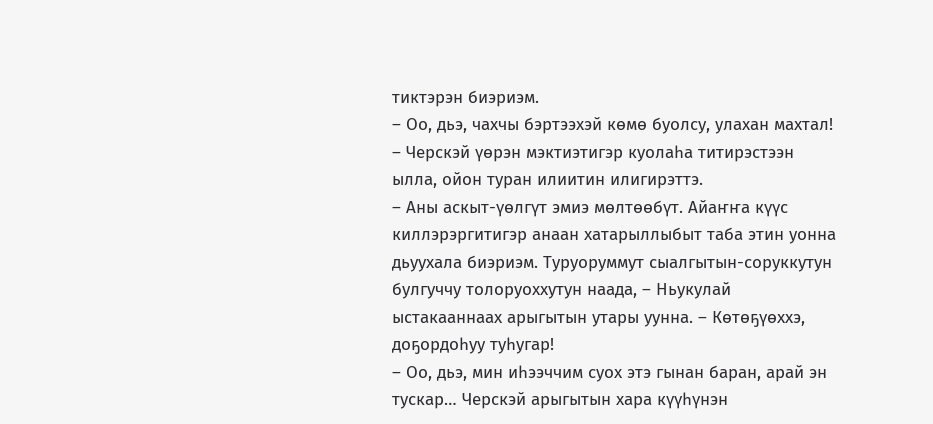тиктэрэн биэриэм.
– Оо, дьэ, чахчы бэртээхэй көмө буолсу, улахан махтал! – Черскэй үөрэн мэктиэтигэр куолаһа титирэстээн ылла, ойон туран илиитин илигирэттэ.
– Аны аскыт-үөлгүт эмиэ мөлтөөбүт. Айаҥҥа күүс киллэрэргитигэр анаан хатарыллыбыт таба этин уонна дьуухала биэриэм. Туруоруммут сыалгытын-соруккутун булгуччу толоруоххутун наада, – Ньукулай ыстакааннаах арыгытын утары уунна. – Көтөҕүөххэ, доҕордоһуу туһугар!
– Оо, дьэ, мин иһээччим суох этэ гынан баран, арай эн тускар… Черскэй арыгытын хара күүһүнэн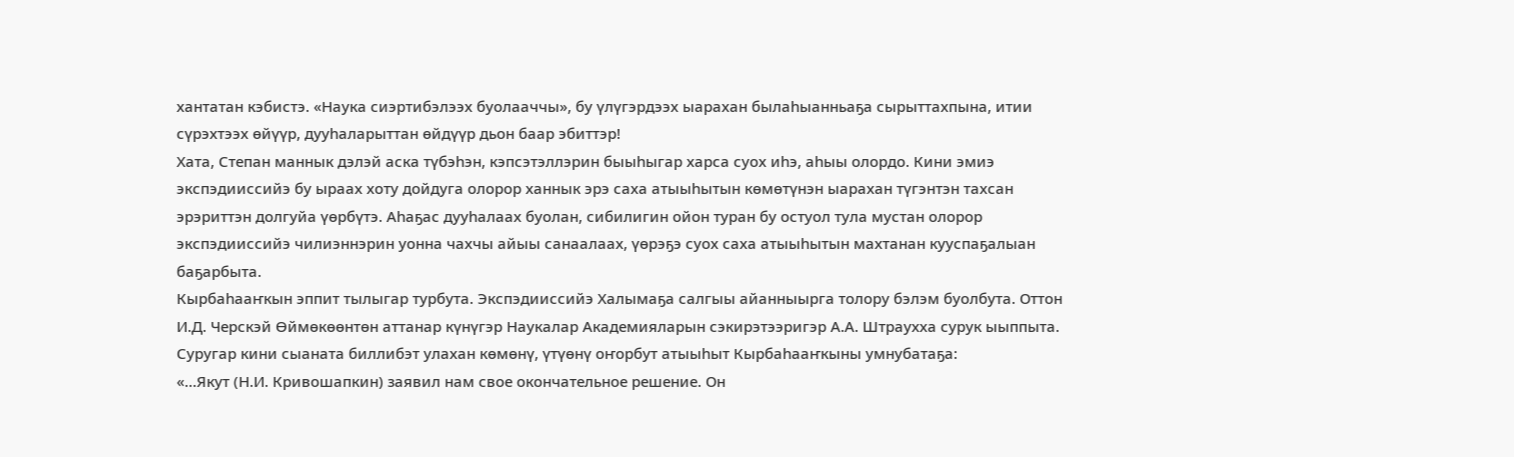хантатан кэбистэ. «Наука сиэртибэлээх буолааччы», бу үлүгэрдээх ыарахан былаһыанньаҕа сырыттахпына, итии сүрэхтээх өйүүр, дууһаларыттан өйдүүр дьон баар эбиттэр!
Хата, Степан маннык дэлэй аска түбэһэн, кэпсэтэллэрин быыһыгар харса суох иһэ, аһыы олордо. Кини эмиэ экспэдииссийэ бу ыраах хоту дойдуга олорор ханнык эрэ саха атыыһытын көмөтүнэн ыарахан түгэнтэн тахсан эрэриттэн долгуйа үөрбүтэ. Аһаҕас дууһалаах буолан, сибилигин ойон туран бу остуол тула мустан олорор экспэдииссийэ чилиэннэрин уонна чахчы айыы санаалаах, үөрэҕэ суох саха атыыһытын махтанан кууспаҕалыан баҕарбыта.
Кырбаһааҥкын эппит тылыгар турбута. Экспэдииссийэ Халымаҕа салгыы айанныырга толору бэлэм буолбута. Оттон И.Д. Черскэй Өймөкөөнтөн аттанар күнүгэр Наукалар Академияларын сэкирэтээригэр А.А. Штраухха сурук ыыппыта. Суругар кини сыаната биллибэт улахан көмөнү, үтүөнү оҥорбут атыыһыт Кырбаһааҥкыны умнубатаҕа:
«…Якут (Н.И. Кривошапкин) заявил нам свое окончательное решение. Он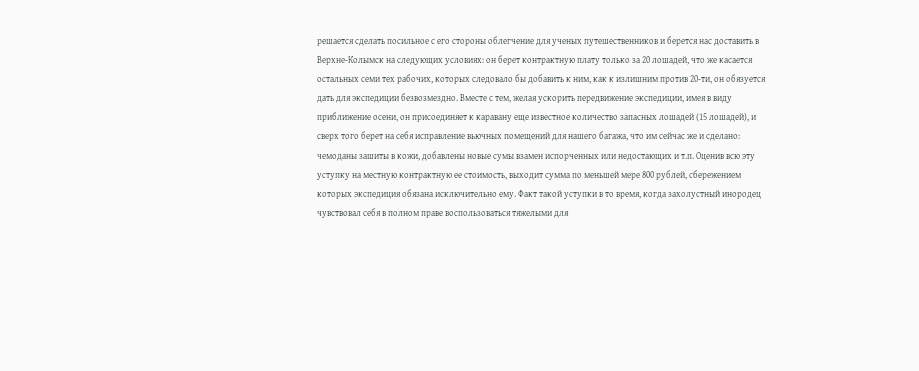решается сделать посильное с eгo стороны облегчение для ученых путешественников и берется нас доставить в Верхне-Колымск на следующих условиях: он берет контрактную плату только за 20 лошадей, что же касается остальных семи тех рабочих, которых следовало бы добавить к ним, как к излишним против 20-ти, он обязуется дать для экспедиции безвозмездно. Вместе с тем, желая ускорить передвижение экспедиции, имея в виду приближение осени, он присоединяет к каравану еще известное количество запасных лошадей (15 лошадей), и сверх того берет на себя исправление вьючных помещений для нашего багажа, что им сейчас же и сделано: чемоданы зашиты в кожи, добавлены новые сумы взамен испорченных или недостающих и т.п. Оценив всю эту уступку на местную контрактную ее стоимость, выходит сумма по меньшей мере 800 рублей, сбережением которых экспедиция обязана исключительно ему. Факт такой уступки в то время, когда захолустный инородец чувствовал себя в полном праве воспользоваться тяжелыми для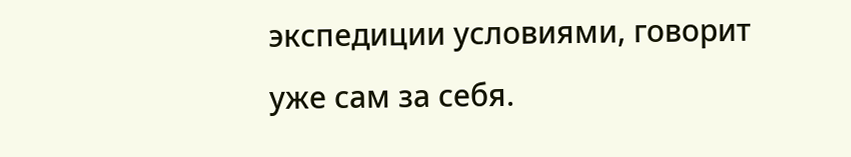экспедиции условиями, говорит уже сам за себя.